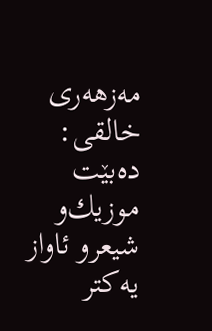مه‌زهه‌ری‌ خالقی‌: ده‌بێت موزیك‌و شیعر‌و ئاواز یه‌كتر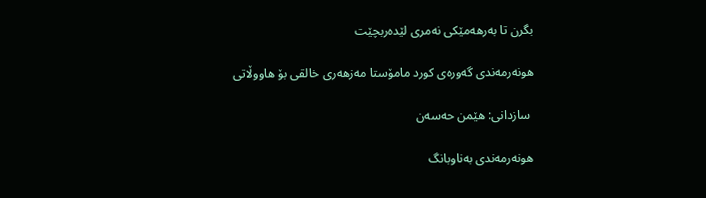بگرن تا به‌رهه‌مێكی‌ نه‌مری‌ لێده‌ربچێت

هونەرمەندی گەورەی کورد مامۆستا مەزهەری خالقی بۆ هاووڵاتی

 سازدانی‌: هێمن حه‌سه‌ن

هونه‌رمه‌ندی‌ به‌ناوبانگ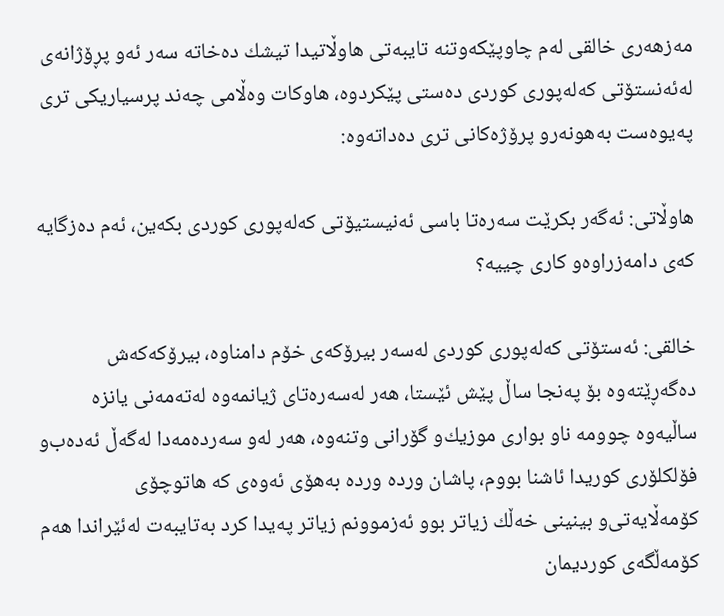مه‌زهه‌ری‌ خالقی‌ له‌م چاوپێكه‌وتنه‌ تایبه‌تی‌ هاوڵاتیدا تیشك ده‌خاته‌ سه‌ر ئه‌و پڕۆژانه‌ی‌ له‌ئه‌نستۆتی‌ كه‌له‌پوری‌ كوردی‌ ده‌ستی‌ پێكردوه‌، هاوكات وه‌ڵامی‌ چه‌ند پرسیاریكی‌ تری‌ په‌یوه‌ست به‌هونه‌رو پرۆژه‌كانی‌ تری‌ ده‌داته‌وه‌:

هاوڵاتی‌: ئه‌گه‌ر بكرێت سه‌ره‌تا باسی‌ ئه‌نیستیۆتی‌ كه‌له‌پوری‌ كوردی‌ بكه‌ین، ئه‌م ده‌زگایه‌ كه‌ی‌ دامه‌زراوه‌و كاری‌ چییه‌؟

خالقی: ئه‌ستۆتی‌ كه‌له‌پوری‌ كوردی‌ له‌سه‌ر بیرۆكه‌ی‌ خۆم دامناوه‌، بیرۆكه‌كه‌ش ده‌گه‌ڕێته‌وه‌ بۆ په‌نجا ساڵ پێش ئێستا، هه‌ر له‌سه‌ره‌تای‌ ژیانمه‌وه‌ له‌ته‌مه‌نی‌ یانزه‌ ساڵیه‌وه‌ چوومه‌ ناو بواری‌ موزیك‌و گۆرانی‌ وتنه‌وه‌، هه‌ر له‌و سه‌رده‌مه‌دا له‌گه‌ڵ ئه‌ده‌ب‌و فۆلكلۆری‌ كوریدا ئاشنا بووم، پاشان ورده‌ ورده‌ به‌هۆی‌ ئه‌وه‌ی‌ كه‌ هاتوچۆی‌ كۆمه‌ڵایه‌تی‌‌و بینینی‌ خه‌ڵك زیاتر بوو ئه‌زموونم زیاتر په‌یدا كرد به‌تایبه‌ت له‌ئێراندا هه‌م كۆمه‌ڵگه‌ی‌ كوردیمان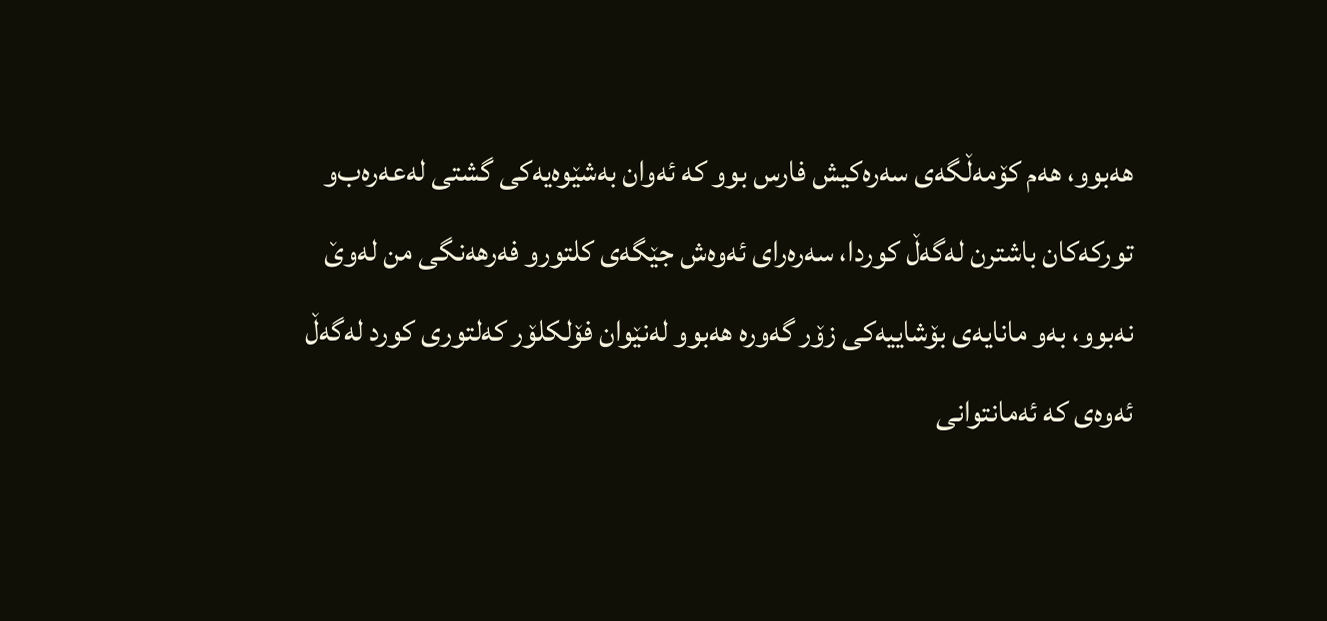هه‌بوو، هه‌م كۆمه‌ڵگه‌ی‌ سه‌ره‌كیش فارس بوو كه‌ ئه‌وان به‌شێوه‌یه‌كی‌ گشتی‌ له‌عه‌ره‌ب‌و توركه‌كان باشترن له‌گه‌ڵ كوردا، سه‌ره‌رای‌ ئه‌وه‌ش جێگه‌ی‌ كلتور‌و فه‌رهه‌نگی‌ من له‌وێ‌ نه‌بوو، به‌و مانایه‌ی‌ بۆشاییه‌كی‌ زۆر گه‌وره‌ هه‌بوو له‌نێوان فۆلكلۆر كه‌لتوری‌ كورد له‌گه‌ڵ ئه‌وه‌ی‌ كه‌ ئه‌مانتوانی‌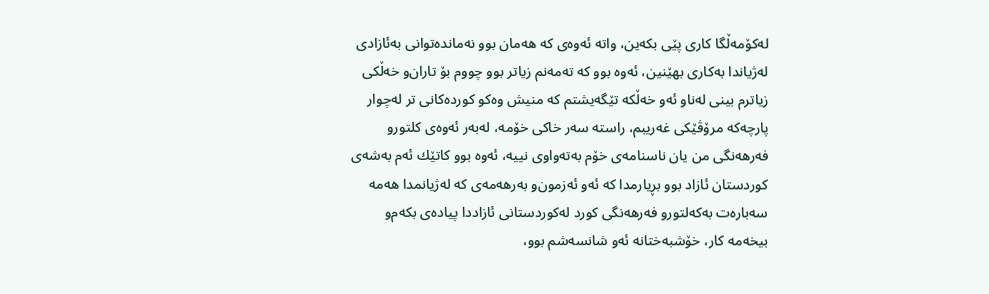له‌كۆمه‌ڵگا كاری‌ پێی‌ بكه‌ین، واته‌ ئه‌وه‌ی‌ كه‌ هه‌مان بوو نه‌مانده‌توانی‌ به‌ئازادی‌ له‌ژیاندا به‌كاری‌ بهێنین، ئه‌وه‌ بوو كه‌ ته‌مه‌نم زیاتر بوو چووم بۆ تاران‌و خه‌ڵكی‌ زیاترم بینی له‌ناو ئه‌و خه‌ڵكه‌ تێگه‌یشتم كه‌ منیش وه‌كو كورده‌كانی‌ تر له‌چوار پارچه‌كه‌ مرۆڤێكی‌ غه‌ریبم، راسته‌ سه‌ر خاكی‌ خۆمه‌، له‌به‌ر ئه‌وه‌ی‌ كلتورو فه‌رهه‌نگی‌ من یان ناسنامه‌ی‌ خۆم به‌ته‌واوی‌ نییه‌، ئه‌وه‌ بوو كاتێك ئه‌م به‌شه‌ی‌ كوردستان ئازاد بوو بڕیارمدا كه‌ ئه‌و ئه‌زمون‌و به‌رهه‌مه‌ی‌ كه‌ له‌ژیانمدا هه‌مه‌ سه‌باره‌ت به‌كه‌لتورو فه‌رهه‌نگی‌ كورد له‌كوردستانی‌ ئازاددا پیاده‌ی‌ بكه‌م‌و بیخه‌مه‌ كار، خۆشبه‌ختانه‌ ئه‌و شانسه‌شم بوو،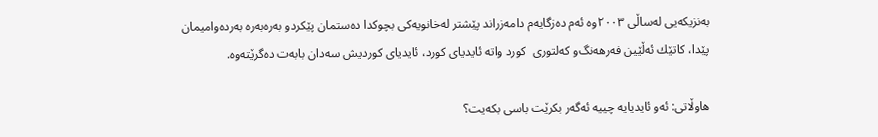به‌نزیكه‌یی‌ له‌ساڵی‌ ٢٠٠٣وه‌ ئه‌م ده‌زگایه‌م دامه‌زراند پێشتر له‌خانویه‌كی‌ بچوكدا ده‌ستمان پێكردو به‌ره‌به‌ره‌ به‌رده‌وامیمان پێدا، كاتێك ئه‌ڵێین فه‌رهه‌نگ‌و كه‌لتوری‌  كورد واته‌ ئایدیای‌ كورد، ئایدیای‌ كوردیش سه‌دان بابه‌ت ده‌گرێته‌وه‌.

هاوڵاتی: ئه‌و ئایدیایه‌ چییه‌ ئه‌گه‌ر بكرێت باسی‌ بكه‌یت؟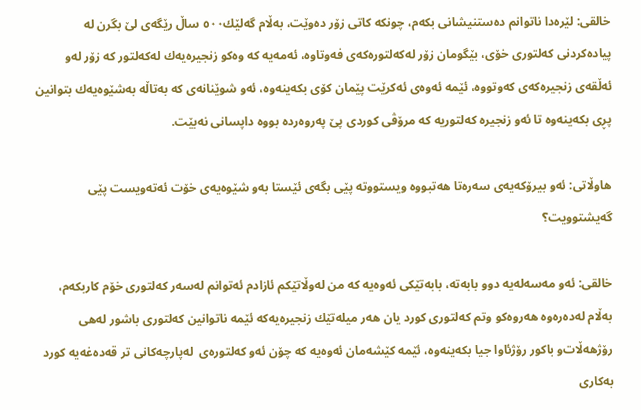خالقی‌: لێره‌دا ناتوانم ده‌ستنیشانی‌ بكه‌م، چونكه‌ كاتی‌ زۆر ده‌وێت، به‌ڵام گه‌لێك٥٠٠ ساڵ رێگه‌ی‌ لێ‌ بگرن له‌ پیاده‌كردنی‌ كه‌لتوری‌ خۆی‌، بێگومان زۆر له‌كه‌لتوره‌كه‌ی‌ فه‌وتاوه‌، ئه‌مه‌یه‌ كه‌ وه‌كو زنجیره‌یه‌ك له‌كه‌لتور كه‌ زۆر له‌و ئه‌ڵقه‌ی‌ زنجیره‌كه‌ی‌ كه‌وتووه‌، ئێمه‌ ئه‌وه‌ی‌ ئه‌كرێت پێمان كۆی‌ بكه‌ینه‌وه‌، ئه‌و شوێنانه‌ی‌ كه‌ به‌تاڵه‌ به‌شێوه‌یه‌ك بتوانین پڕی‌ بكه‌ینه‌وه‌ تا ئه‌و زنجیره‌ كه‌لتوریه‌ كه‌ مرۆڤی‌ كوردی‌ پێ په‌روه‌رده‌ بووه‌ داپسانی‌ نه‌بێت.

هاوڵاتی: ئه‌و بیرۆكه‌یه‌ی‌ سه‌ره‌تا هه‌تبووه‌ ویستووته‌ پێی‌ بگه‌ی‌ ئێستا به‌و شێوه‌یه‌ی‌ خۆت ئه‌ته‌ویست پێی‌ گه‌یشتوویت؟

خالقی‌: ئه‌و مه‌سه‌له‌یه‌ دوو بابه‌ته‌، بابه‌تێكی‌ ئه‌وه‌یه‌ كه‌ من له‌وڵاتێكم ئازادم ئه‌توانم له‌سه‌ر كه‌لتوری‌ خۆم كاربكه‌م، به‌ڵام له‌ده‌ره‌وه‌ هه‌روه‌كو وتم كه‌لتوری‌ كورد یان هه‌ر میله‌تێك زنجیره‌یه‌كه‌ ئێمه‌ ناتوانین كه‌لتوری‌ باشور له‌هی‌ رۆژهه‌ڵات‌و باكور رۆژئاوا جیا بكه‌ینه‌وه‌، ئێمه‌ كێشه‌مان ئه‌وه‌یه‌ كه‌ چۆن ئه‌و كه‌لتوره‌ی‌  له‌پارچه‌كانی‌ تر قه‌ده‌غه‌یه‌ كورد به‌كاری‌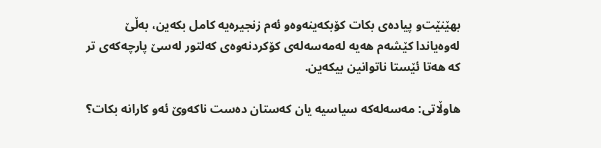بهێنێت‌و پیاده‌ی‌ بكات كۆبكه‌ینه‌وه‌‌و ئه‌م زنجیره‌یه‌ كامل بكه‌ین، به‌ڵێ‌ له‌وه‌یاندا كێشه‌م هه‌یه‌ له‌مه‌سه‌له‌ی‌ كۆكردنه‌وه‌ی‌ كه‌لتور له‌سێ‌ پارچه‌كه‌ی‌ تر كه‌ هه‌تا ئێستا ناتوانین بیكه‌ین.

هاوڵاتی: مه‌سه‌له‌كه‌ سیاسیه‌ یان كه‌ستان ده‌ست ناكه‌وێ‌ ئه‌و كارانه‌ بكات؟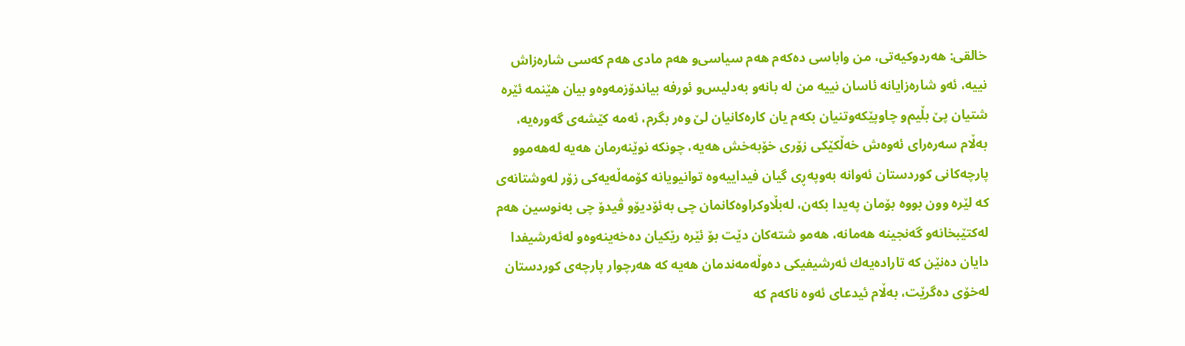خالقی‌: هه‌ردوكیه‌تی‌، من واباسی‌ ده‌كه‌م هه‌م سیاسی‌‌و هه‌م مادی‌ هه‌م كه‌سی‌ شاره‌زاش نییه‌، ئه‌و شاره‌زایانه‌ ئاسان نییه‌ من له‌ بانه‌‌و به‌دلیس‌و ئورفه‌ بیاندۆزمه‌وه‌و بیان هێنمه‌ ئێره‌ شتیان پێ بڵیم‌و چاوپێكه‌وتنیان بكه‌م یان كاره‌كانیان لێ‌ وه‌ر بگرم، ئه‌مه‌ كێشه‌ی‌ گه‌وره‌یه‌، به‌ڵام سه‌ره‌رای‌ ئه‌وه‌ش خه‌ڵكێكی‌ زۆری‌ خۆبه‌خش هه‌یه‌، چونكه‌ نوێنه‌رمان هه‌یه‌ له‌هه‌موو پارچه‌كانی‌ كوردستان ئه‌وانه‌ به‌وپه‌ڕی‌ گیان فیداییه‌وه‌ توانیویانه‌ كۆمه‌ڵه‌یه‌كی‌ زۆر له‌وشتانه‌ی‌ كه‌ لێره‌ وون بووه‌ بۆمان په‌یدا بكه‌ن، له‌بڵاوكراوه‌كانمان چی‌ به‌ئۆدیۆ‌و ڤیدۆ چی‌ به‌نوسین هه‌م له‌كتێبخانه‌و گه‌نجینه‌ هه‌مانه‌، هه‌مو شته‌كان دێت بۆ ئێره‌ رێكیان ده‌خه‌ینه‌وه‌و له‌ئه‌رشیفدا دایان ده‌نێن كه‌ تاراده‌یه‌ك ئه‌رشیفیكی‌ ده‌وڵه‌مه‌ندمان هه‌یه‌ كه‌ هه‌رچوار پارچه‌ی‌ كوردستان له‌خۆی‌ ده‌گرێت، به‌ڵام ئیدعای‌ ئه‌وه‌ ناكه‌م كه‌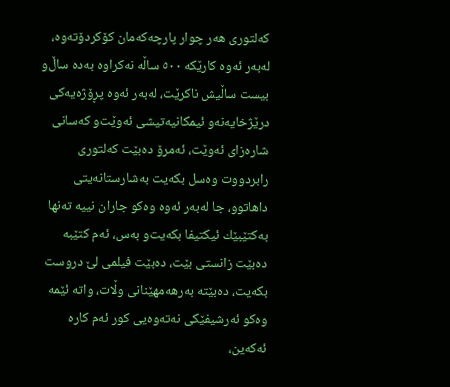كه‌لتوری‌ هه‌ر چوار پارچه‌كه‌مان كۆكردۆته‌وه‌، له‌به‌ر ئه‌وه‌ كارێكه‌ ٥٠٠ ساڵه‌ نه‌كراوه‌ به‌ده‌ ساڵ‌و بیست ساڵیش ناكرێت، له‌به‌ر ئه‌وه‌ پڕۆژه‌یه‌كی‌ درێژخایه‌نه‌و ئیمكانیه‌تیشی‌ ئه‌وێت‌و كه‌سانی‌ شاره‌زای‌ ئه‌وێت، ئه‌مرۆ ده‌بێت كه‌لتوری‌ رابردووت وه‌سل بكه‌یت به‌شارستانه‌یتی‌ داهاتوو، جا له‌به‌ر ئه‌وه‌ وه‌كو جاران نییه‌ ته‌نها به‌كتێبێك ئیكتیفا بكه‌یت‌و به‌س، ئه‌م كتێبه‌ ده‌بێت زانستی‌ بێت، ده‌بێت فیلمی‌ لێ‌ دروست بكه‌یت، ده‌بێته‌ به‌رهه‌مهێنانی‌ وڵات، واته‌ ئێمه‌ وه‌كو ئه‌رشیفێكی‌ نه‌ته‌وه‌یی كور ئه‌م كاره‌ ئه‌كه‌ین،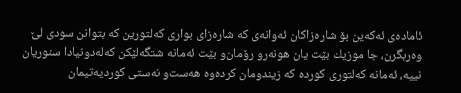ئاماده‌ی‌ ئه‌كه‌ین بۆ شاره‌زاكان ئه‌وانه‌ی‌ كه‌ شاره‌زای‌ بواری‌ كه‌لتورین كه‌ بتوانن سودی‌ لێ‌ وه‌ربگرن، جا موزیك بێت یان هونه‌رو رۆمان‌و بێت ئه‌مانه‌ شتگه‌لێكن كه‌له‌دونیادا سنوریان نییه‌، ئه‌مانه‌ كه‌لتوری‌ كورده‌ كه‌ زیندومان كرده‌وه‌ هه‌ست‌و نه‌ستی‌ كوردیه‌تیمان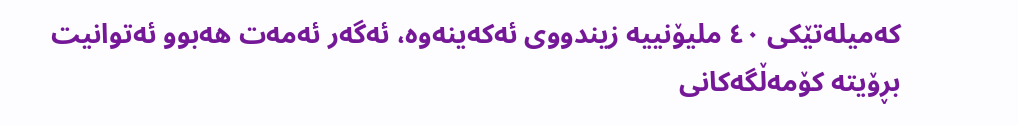كه‌میله‌تێكی‌ ٤٠ ملیۆنییه‌ زیندووی‌ ئه‌كه‌ینه‌وه‌، ئه‌گه‌ر ئه‌مه‌ت هه‌بوو ئه‌توانیت بڕۆیته‌ كۆمه‌ڵگه‌كانی‌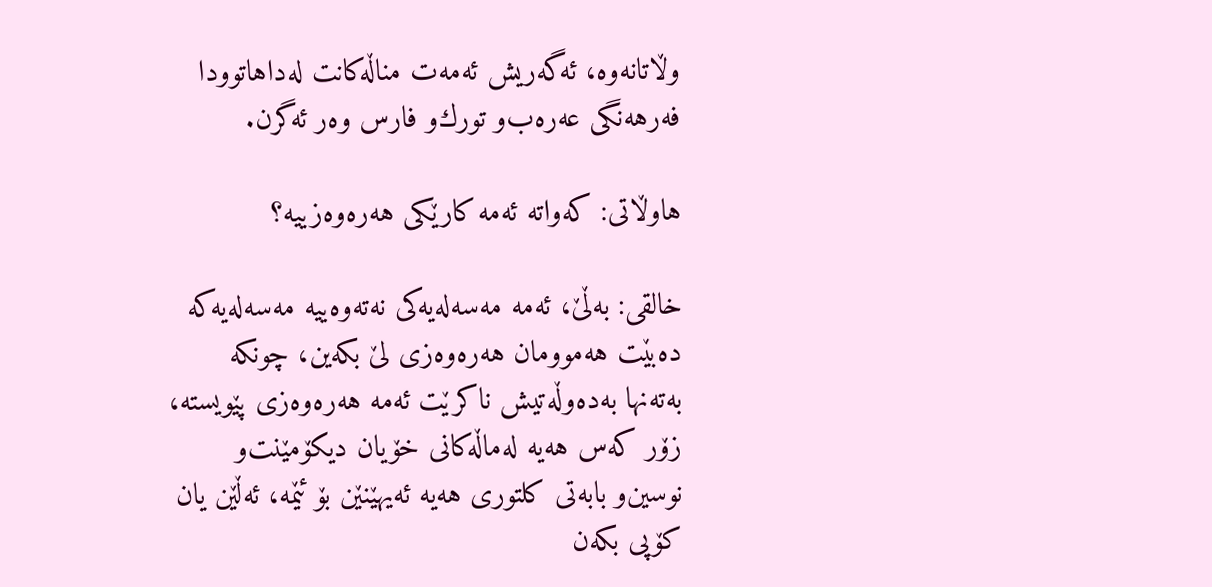وڵاتانه‌وه‌، ئه‌گه‌ریش ئه‌مه‌ت مناڵه‌كانت له‌داهاتوودا فه‌رهه‌نگی‌ عه‌ره‌ب‌و تورك‌و فارس وه‌ر ئه‌گرن.

هاوڵاتی‌: كه‌واته‌ ئه‌مه‌ كارێكی‌ هه‌ره‌وه‌زییه‌؟

خالقی‌: به‌ڵێ‌، ئه‌مه‌ مه‌سه‌له‌یه‌كی‌ نه‌ته‌وه‌ییه‌ مه‌سه‌له‌یه‌كه‌ ده‌بێت هه‌موومان هه‌ره‌وه‌زی‌ لێ‌ بكه‌ین، چونكه‌ به‌ته‌نها به‌ده‌وڵه‌تیش ناكرێت ئه‌مه‌ هه‌ره‌وه‌زی‌ پێویسته‌، زۆر كه‌س هه‌یه‌ له‌ماڵه‌كانی‌ خۆیان دیكۆمێنت‌و نوسین‌و بابه‌تی‌ كلتوری‌ هه‌یه‌ ئه‌یهێنێن بۆ ئێمه‌، ئه‌ڵێن یان كۆپی بكه‌ن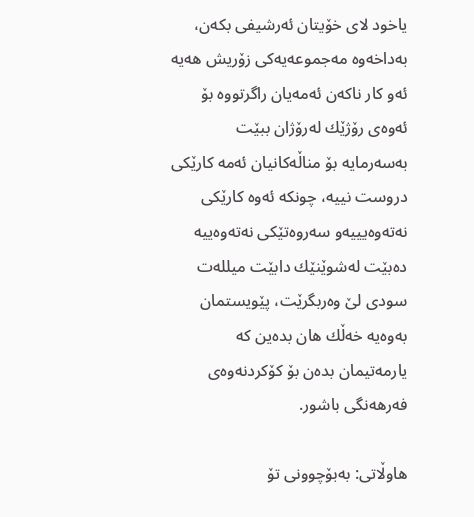یاخود لای‌ خۆیتان ئه‌رشیفی‌ بكه‌ن، به‌داخه‌وه‌ مه‌جموعه‌یه‌كی‌ زۆریش هه‌یه‌ ئه‌و كار ناكه‌ن ئه‌مه‌یان راگرتووه‌ بۆ ئه‌وه‌ی‌ رۆژێك له‌رۆژان ببێت به‌سه‌رمایه‌ بۆ مناڵه‌كانیان ئه‌مه‌ كارێكی‌ دروست نییه‌، چونكه‌ ئه‌وه‌ كارێكی‌ نه‌ته‌وه‌یییه‌‌و سه‌روه‌تێكی‌ نه‌ته‌وه‌ییه‌ ده‌بێت له‌شوێنێك دابێت میلله‌ت سودی‌ لێ‌ وه‌ربگرێت، پێویستمان به‌وه‌یه‌ خه‌ڵك هان بده‌ین كه‌ یارمه‌تیمان بده‌ن بۆ كۆكردنه‌وه‌ی‌ فه‌رهه‌نگی‌ باشور.

هاوڵاتی‌: به‌بۆچوونی‌ تۆ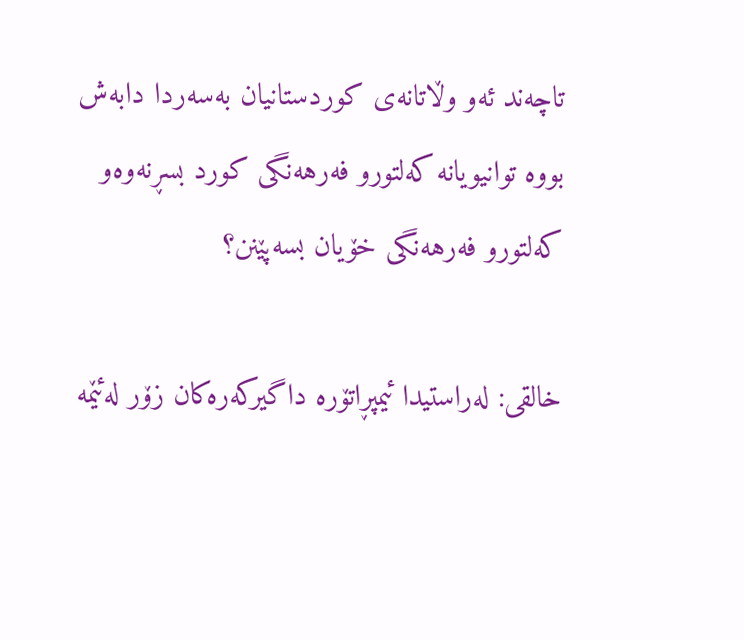تاچه‌ند ئه‌و وڵاتانه‌ی‌ كوردستانیان به‌سه‌ردا دابه‌ش بووه‌ توانیویانه‌ كه‌لتورو فه‌رهه‌نگی‌ كورد بسڕنه‌وه‌و كه‌لتورو فه‌رهه‌نگی‌ خۆیان بسه‌پێنن؟

خالقی‌: له‌راستیدا ئیمپڕاتۆره‌ داگیركه‌ره‌كان زۆر له‌ئێمه‌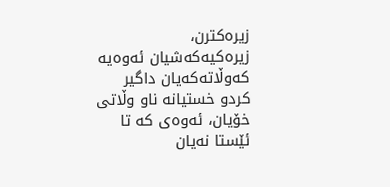زیره‌كترن، زیره‌كیه‌كه‌شیان ئه‌وه‌یه‌ كه‌وڵاته‌كه‌یان داگیر كردو خستیانه‌ ناو وڵاتی‌ خۆیان، ئه‌وه‌ی‌ كه‌ تا ئێستا نه‌یان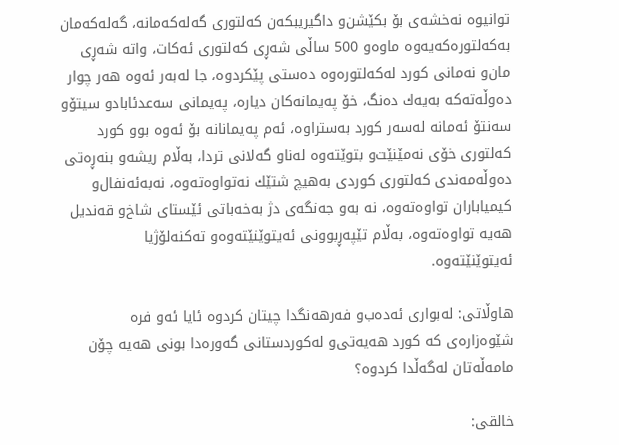توانیوه‌ نه‌خشه‌ی‌ بۆ بكێشن‌و داگیریبكه‌ن كه‌لتوری‌ گه‌له‌كه‌مانه‌، گه‌له‌كه‌مان به‌كه‌لتوره‌كه‌یه‌وه‌ ماوه‌‌و 500 ساڵی‌ شه‌ڕی‌ كه‌لتوری‌ ئه‌كات، واته‌ شه‌ڕی‌ مان‌و نه‌مانی‌ كورد له‌كه‌لتوره‌وه‌ ده‌ستی‌ پێكردوه‌، جا له‌به‌ر ئه‌وه‌ هه‌ر چوار ده‌وڵه‌ته‌كه‌ به‌یه‌ك ده‌نگ، خۆ په‌یمانه‌كان دیاره‌، په‌یمانی‌ سه‌عدئاباد‌و سیتۆ‌و سه‌نتۆ ئه‌مانه‌ له‌سه‌ر كورد به‌ستراوه‌، ئه‌م په‌یمانانه‌ بۆ ئه‌وه‌ بوو كورد كه‌لتوری‌ خۆی‌ نه‌مێنێت‌و بتوێته‌وه‌ له‌ناو گه‌لانی‌ تردا، به‌ڵام ریشه‌‌و بنه‌ڕه‌تی‌ ده‌وڵه‌مه‌ندی‌ كه‌لتوری‌ كوردی‌ به‌هیچ شتێك نه‌تواوه‌ته‌وه‌، نه‌به‌ئه‌نفال‌و كیمیاباران تواوه‌ته‌وه‌، نه‌ به‌و جه‌نگه‌ی‌ دژ به‌خه‌باتی‌ ئێستای‌ شاخ‌و قه‌ندیل هه‌یه‌ تواوه‌ته‌وه‌، به‌ڵام تێپه‌ڕبوونی‌ ئه‌یتوێنێته‌وه‌‌و ته‌كنه‌لۆژیا ئه‌یتوێنێته‌وه‌.

هاوڵاتی‌: له‌بواری‌ ئه‌ده‌ب‌و فه‌رهه‌نگدا چیتان كردوه‌ ئایا ئه‌و فره‌ شێوه‌زاره‌ی‌ كه‌ كورد هه‌یه‌تی‌‌و له‌كوردستانی‌ گه‌وره‌دا بونی‌ هه‌یه‌ چۆن مامه‌ڵه‌تان له‌گه‌ڵدا كردوه‌؟

خالقی‌: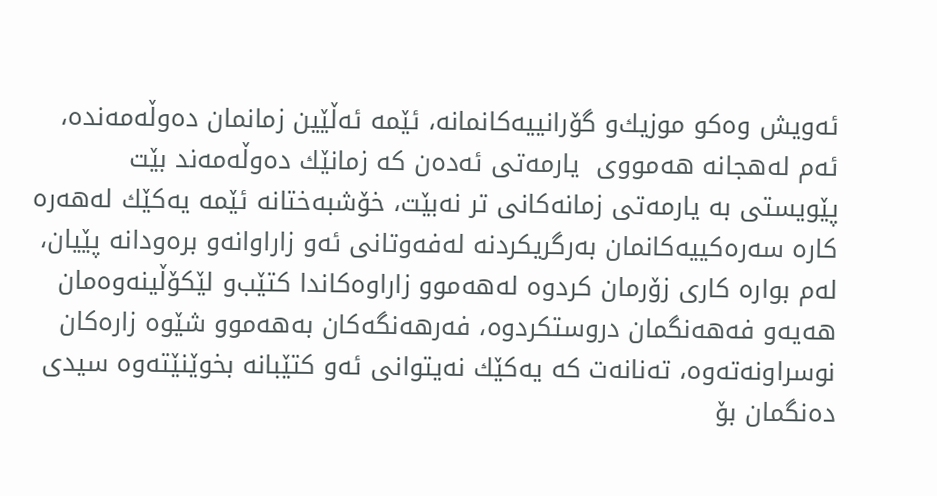ئه‌ویش وه‌كو موزیك‌و گۆرانییه‌كانمانه‌، ئێمه‌ ئه‌ڵێین زمانمان ده‌وڵه‌مه‌نده‌، ئه‌م له‌هجانه‌ هه‌مووی‌  یارمه‌تی‌ ئه‌ده‌ن كه‌ زمانێك ده‌وڵه‌مه‌ند بێت پێویستی‌ به‌ یارمه‌تی‌ زمانه‌كانی‌ تر نه‌بێت، خۆشبه‌ختانه‌ ئێمه‌ یه‌كێك له‌هه‌ره‌ كاره‌ سه‌ره‌كییه‌كانمان به‌رگریكردنه‌ له‌فه‌وتانی‌ ئه‌و زاراوانه‌‌و بره‌ودانه‌ پێیان، له‌م بواره‌ كاری‌ زۆرمان كردوه‌ له‌هه‌موو زاراوه‌كاندا كتێب‌و لێكۆڵینه‌وه‌مان هه‌یه‌و فه‌هه‌نگمان دروستكردوه‌، فه‌رهه‌نگه‌كان به‌هه‌موو شێوه‌ زاره‌كان نوسراونه‌ته‌وه‌، ته‌نانه‌ت كه‌ یه‌كێك نه‌یتوانی‌ ئه‌و كتێبانه‌ بخوێنێته‌وه‌ سیدی‌ ده‌نگمان بۆ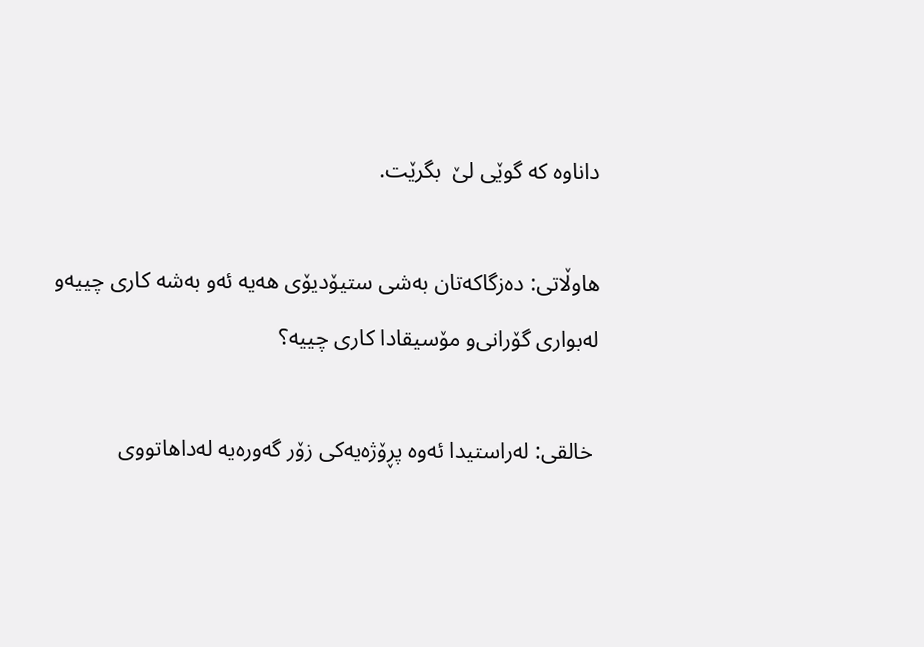داناوه‌ كه‌ گوێی‌ لێ‌  بگرێت.

هاوڵاتی: ده‌زگاكه‌تان به‌شی‌ ستیۆدیۆی‌ هه‌یه‌ ئه‌و به‌شه‌ كاری‌ چییه‌‌و له‌بواری‌ گۆرانی‌‌و مۆسیقادا كاری‌ چییه‌؟

 خالقی: له‌راستیدا ئه‌وه‌ پڕۆژه‌یه‌كی‌ زۆر گه‌وره‌یه‌ له‌داهاتووی‌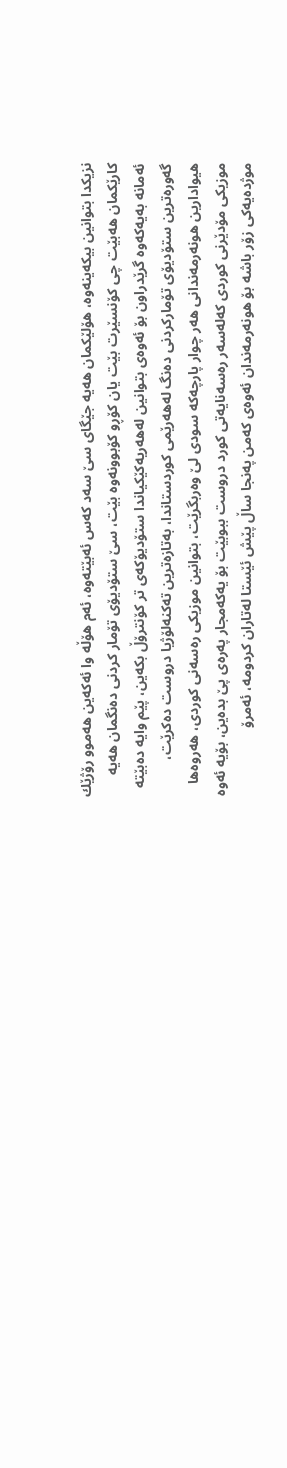نزیكدا بتوانین بیكه‌ینه‌وه‌، هۆلێكمان هه‌یه‌ جێگای‌ سێ‌ سه‌د كه‌س ئه‌بێته‌وه‌، ئه‌م هۆڵه‌ وا ئه‌كه‌ین هه‌موو رۆژێك كارێكمان هه‌بێت چی‌ كۆنسێرت بێت یان كۆڕو كۆبوونه‌وه‌ بێت، سێ‌ ستۆدیۆی‌ تۆمار كردنی‌ ده‌نگمان هه‌یه‌ ئه‌مانه‌ به‌یه‌كه‌وه‌ گرێدراون بۆ ئه‌وه‌ی‌ بتوانین له‌هه‌ریه‌كێكیاندا ستۆدیۆكه‌ی‌ تر كۆنترۆڵ بكه‌ین، پێم وایه‌ ده‌بێته‌ گه‌وره‌ترین ستۆدیۆی‌ تۆماركردنی‌ ده‌نگ له‌هه‌رێمی‌ كوردستاندا، به‌تازه‌ترین ته‌كنه‌لۆژیا دروست ده‌كرێت، هیوادارین هونه‌رمه‌ندانی‌ هه‌ر چوار پارچه‌كه‌ سودی‌ لێ‌ وه‌ربگرێت، بتوانین موزیكی‌ ره‌سه‌نی‌ كوردی‌، هه‌روه‌ها موزیكی‌ مۆدێرنی‌ كوردی‌ كه‌له‌سه‌ر ره‌سه‌نایه‌تی‌ كورد دروست ببوبێت بۆ یه‌كه‌مجار په‌ره‌ی‌ پێ بده‌ین، بۆیه‌ ئه‌وه‌ موژده‌یه‌كی‌ زۆر باشه‌ بۆ هونه‌رمه‌ندان ئه‌وه‌ی‌ كه‌من په‌نجا ساڵ پێش ئێستا له‌تاران كردومه‌، ئه‌مرۆ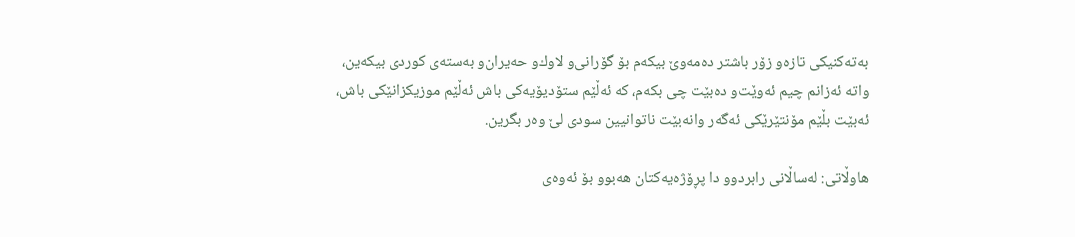به‌ته‌كنیكی‌ تازه‌و زۆر باشتر ده‌مه‌وێ‌ بیكه‌م بۆ گۆرانی‌‌و لاوك‌و حه‌یران‌و به‌سته‌ی‌ كوردی‌ بیكه‌ین، واته‌ ئه‌زانم چیم ئه‌وێت‌و ده‌بێت چی‌ بكه‌م، كه‌ ئه‌ڵێم ستۆدیۆیه‌كی‌ باش ئه‌ڵێم موزیكزانێكی‌ باش، ئه‌بێت بڵێم مۆنتێرێكی‌ ئه‌گه‌ر وانه‌بێت ناتوانیین سودی‌ لێ‌ وه‌ر بگرین.

هاوڵاتی‌: له‌ساڵانی‌ رابردوو دا پڕۆژه‌یه‌كتان هه‌بوو بۆ ئه‌وه‌ی‌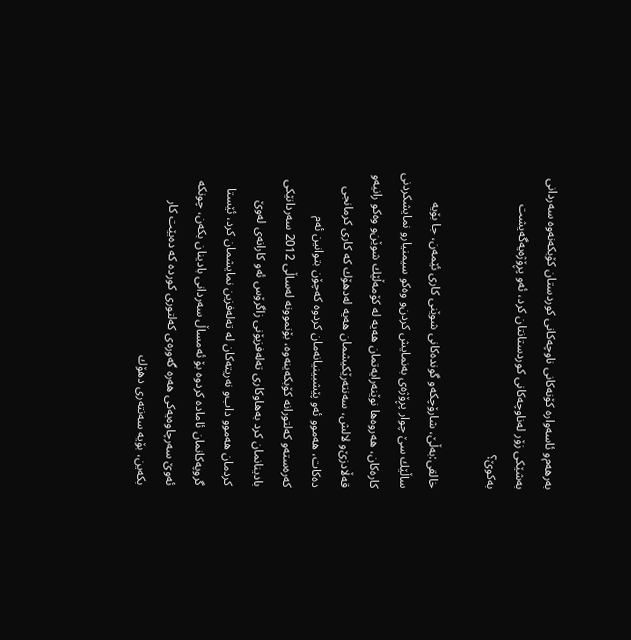به‌رهه‌م‌و ئاسه‌واره‌ كۆنه‌كانی‌ ناوچه‌كانی‌ كوردستان كۆبكه‌نه‌وه‌ سه‌ردانی‌ به‌شێكی‌ زۆر له‌ناوچه‌كانی‌ كوردستانتان كرد، ئه‌و پڕۆژه‌یه‌گه‌یشت به‌كوێ‌؟

خالقی‌:به‌ڵێ‌، شارۆچكه‌و گونده‌كانی‌ شوێنی‌ كاری‌ ئێمه‌ن، جا بۆیه‌ ساڵێك سێ‌ چوار پڕۆژه‌ی‌ به‌نمایش كردن‌و وه‌كو سیمنیارو نمایشكردنی‌ كاره‌كان، هه‌روه‌ها نوێنه‌رایه‌تمان هه‌یه‌ له‌ كۆمه‌ڵێك شوێن‌و وه‌كو رانیه‌و قه‌ڵادزێ‌‌و لالش، سه‌نته‌رێكیشمان هه‌یه‌ له‌دهۆك كه‌ كاری‌ كرمانجی‌ ده‌كات، هه‌موو ئه‌و پێشبینیانه‌مان كردوه‌ كه‌چۆن بتوانین ئه‌م كه‌ره‌سته‌و كه‌لتورانه‌ كۆبكه‌ینه‌وه‌، بۆنموونه‌ له‌ساڵی‌ 2012 سه‌ردانێكی‌ بادینانمان كرد به‌هاوكاری‌ ته‌له‌فزیۆنی‌ زاگرۆس ئه‌و كارانه‌ی‌ له‌وێ‌ كردمان هه‌موو داب‌و نه‌ریته‌كان له‌ ته‌له‌فزین نمایشمان كرد، ئێستا گروپه‌كانمان ئاماده‌ كردوه‌ بۆ ئه‌مساڵ سه‌ردانی‌ بادینان بكه‌ن، چونكه‌ ئه‌وێ‌ سه‌رچاوه‌یه‌كی‌ هه‌ره‌ گه‌وره‌ی‌ كه‌لتوری‌ كورده‌ كه‌ ده‌بێت كار بكه‌ین، بۆیه‌ سه‌نته‌ری‌ دهۆك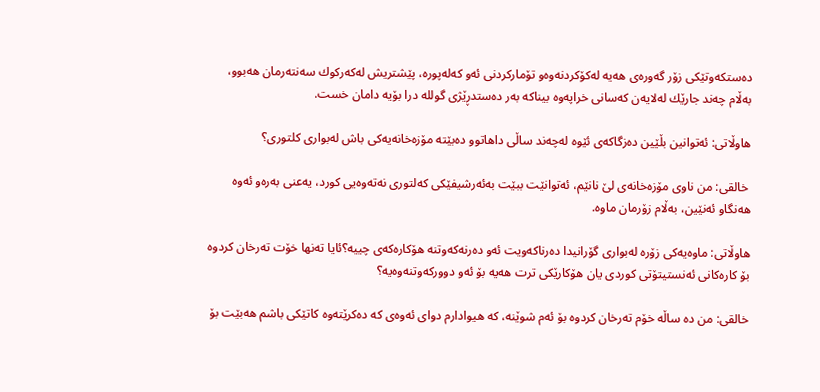ده‌ستكه‌وتێكی‌ زۆر گه‌وره‌ی‌ هه‌یه‌ له‌كۆكردنه‌وه‌و تۆماركردنی‌ ئه‌و كه‌له‌پوره‌، پێشتریش له‌كه‌ركوك سه‌نته‌رمان هه‌بوو، به‌ڵام چه‌ند جارێك له‌لایه‌ن كه‌سانی‌ خراپه‌وه‌ بیناكه‌ به‌ر ده‌ستدڕێژی‌ گولله‌ درا بۆیه‌ دامان خست.

هاوڵاتی‌: ئه‌توانین بڵێین ده‌زگاكه‌ی‌ ئێوه‌ له‌چه‌ند ساڵی‌ داهاتوو ده‌بێته‌ مۆزه‌خانه‌یه‌كی‌ باش له‌بواری‌ كلتوری‌؟

 خالقی: من ناوی‌ مۆزه‌خانه‌ی‌ لێ‌ نانێم، ئه‌توانێت ببێت به‌ئه‌رشیفێكی‌ كه‌لتوری‌ نه‌ته‌وه‌یی‌ كورد، یه‌عنی‌ به‌ره‌و ئه‌وه‌ هه‌نگاو ئه‌نێین، به‌ڵام زۆرمان ماوه‌.

هاوڵاتی‌: ماوه‌یه‌كی‌ زۆره‌ له‌بواری‌ گۆرانیدا ده‌رناكه‌ویت ئه‌و ده‌رنه‌كه‌وتنه‌ هۆكاره‌كه‌ی‌ چییه‌؟ئایا ته‌نها خۆت ته‌رخان كردوه‌ بۆ كاره‌كانی‌ ئه‌نستیتۆتی‌ كوردی‌ یان هۆكارێكی‌ ترت هه‌یه‌ بۆ ئه‌و دووركه‌وتنه‌وه‌یه‌؟

خالقی‌: من ده‌ ساڵه‌ خۆم ته‌رخان كردوه‌ بۆ ئه‌م شوێنه‌، كه‌ هیوادارم دوای‌ ئه‌وه‌ی‌ كه‌ ده‌كرێته‌وه‌ كاتێكی‌ باشم هه‌بێت بۆ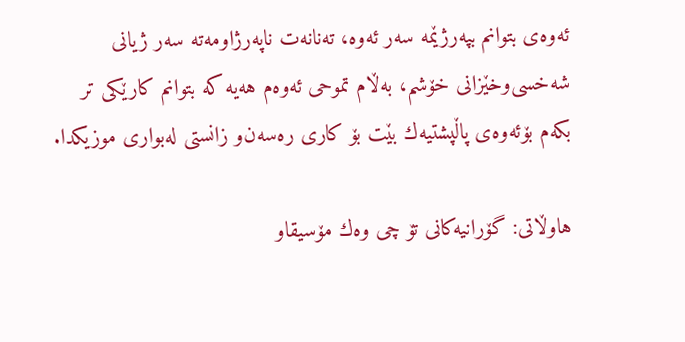ئه‌وه‌ی‌ بتوانم بپه‌رژێمه‌ سه‌ر ئه‌وه‌، ته‌نانه‌ت ناپه‌رژاومه‌ته‌ سه‌ر ژیانی‌ شه‌خسی‌‌وخێزانی‌ خۆشم، به‌ڵام تموحی‌ ئه‌وه‌م هه‌یه‌ كه‌ بتوانم كارێكی‌ تر بكه‌م بۆئه‌وه‌ی‌ پاڵپشتیه‌ك بێت بۆ كاری‌ ره‌سه‌ن‌و زانستی‌ له‌بواری‌ موزیكدا.

هاوڵاتی‌: گۆرانیه‌كانی‌ تۆ چی‌ وه‌ك مۆسیقاو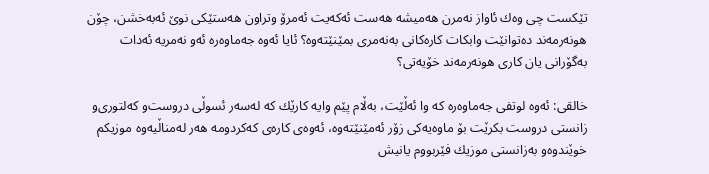تێكست چی‌ وه‌ك ئاواز نه‌مرن هه‌میشه‌ هه‌ست ئه‌كه‌یت ئه‌مرۆ وتراون هه‌ستێكی‌ نوێ‌ ئه‌به‌خشن، چۆن هونه‌رمه‌ند ده‌توانێت وابكات كاره‌كانی‌ به‌نه‌مری‌ بمێنێته‌وه‌؟ ئایا ئه‌وه‌ جه‌ماوه‌ره‌ ئه‌و نه‌مریه‌ ئه‌دات به‌گۆرانی‌ یان كاری‌ هونه‌رمه‌ند خۆیه‌تی‌؟

خالقی‌: ئه‌وه‌ لوتفی‌ جه‌ماوه‌ره‌ كه‌ وا ئه‌ڵێت، به‌ڵام پێم وایه‌ كارێك كه‌ له‌سه‌ر ئسوڵی‌ دروست‌و كه‌لتوری‌‌و زانستی‌ دروست بكرێت بۆ ماوه‌یه‌كی‌ زۆر ئه‌مێنێته‌وه‌، ئه‌وه‌ی‌ كاره‌ی‌ كه‌كردومه‌ هه‌ر له‌مناڵیه‌وه‌ موزیكم خوێندوه‌و به‌زانستی‌ موزیك فێربووم یانیش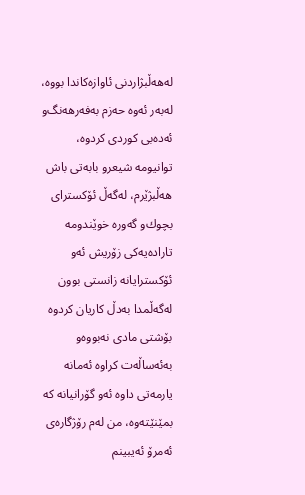له‌هه‌ڵبژاردنی‌ ئاوازه‌كاندا بووه‌، له‌به‌ر ئه‌وه‌ حه‌زم به‌فه‌رهه‌نگ‌و ئه‌ده‌بی‌ كوردی‌ كردوه‌، توانیومه‌ شیعرو بابه‌تی‌ باش هه‌ڵبژێرم، له‌گه‌ڵ‌ ئۆكسترای‌ بچوك‌و گه‌وره‌ خوێندومه‌ تاراده‌یه‌كی‌ زۆریش ئه‌و ئۆكسترایانه‌ زانستی‌ بوون له‌گه‌ڵمدا به‌دڵ كاریان كردوه‌ بۆشتی‌ مادی‌ نه‌بووه‌و به‌ئه‌ساڵه‌ت كراوه‌ ئه‌مانه‌ یارمه‌تی‌ داوه‌ ئه‌و گۆرانیانه‌ كه‌ بمێنێته‌وه‌، من له‌م رۆژگاره‌ی‌ ئه‌مرۆ ئه‌یبینم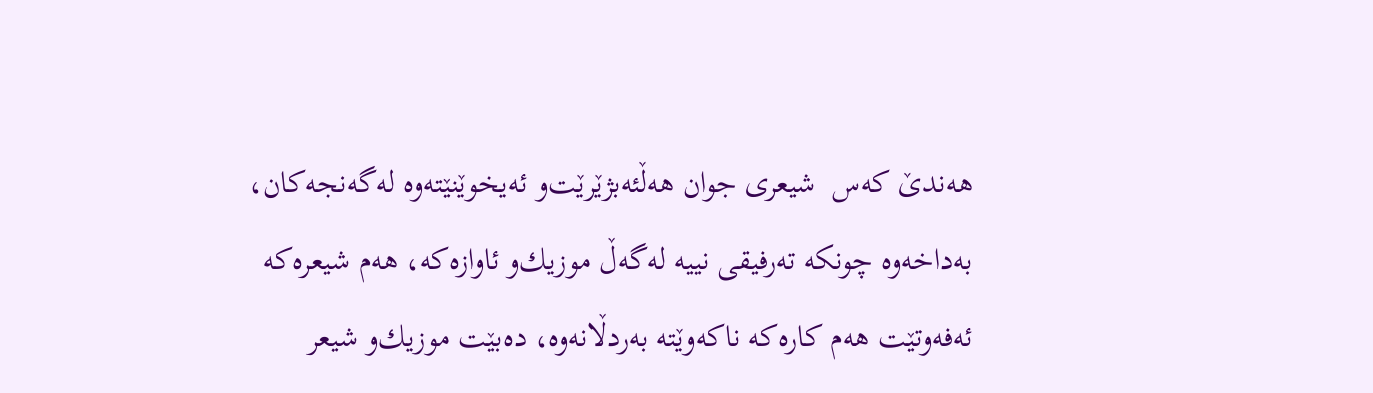هه‌ندێ‌ كه‌س  شیعری‌ جوان هه‌ڵئه‌بژێرێت‌و ئه‌یخوێنێته‌وه‌ له‌گه‌نجه‌كان، به‌داخه‌وه‌ چونكه‌ ته‌رفیقی‌ نییه‌ له‌گه‌ڵ موزیك‌و ئاوازه‌كه‌، هه‌م شیعره‌كه‌ ئه‌فه‌وتێت هه‌م كاره‌كه‌ ناكه‌وێته‌ به‌ردڵانه‌وه‌، ده‌بێت موزیك‌و شیعر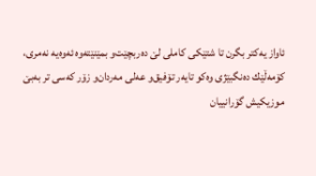ئاواز یه‌كتر بگرن تا شتێكی‌ كاملی‌ لێ‌ ده‌ربچێت‌و بمێنێته‌وه‌ ئه‌وه‌یه‌ نه‌مری‌، كۆمه‌ڵێك ده‌نگبێژی‌ وه‌كو تایه‌ر تۆفیق‌و عه‌لی‌ مه‌ردان‌و زۆر كه‌سی‌ تر به‌بێ‌ موزیكیش گۆرانییان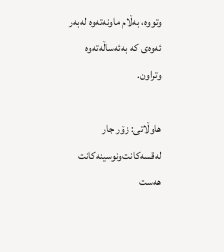وتووه‌، به‌ڵام ماونه‌ته‌وه‌ له‌به‌ر ئه‌وه‌ی‌ كه‌ به‌ئه‌ساڵه‌ته‌وه‌ وتراون.

هاوڵاتی‌: زۆر جار له‌قسه‌كانت‌ونوسینه‌كانت هه‌ست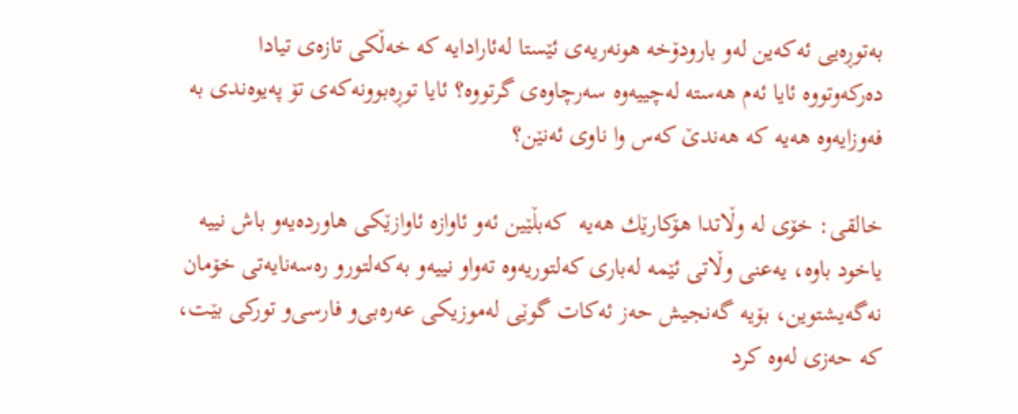به‌توڕه‌یی‌ ئه‌كه‌ین له‌و بارودۆخه‌ هونه‌ریه‌ی‌ ئێستا له‌ئارادایه‌ كه‌ خه‌ڵكی‌ تازه‌ی‌ تیادا ده‌ركه‌وتووه‌ ئایا ئه‌م هه‌سته‌ له‌چییه‌وه‌ سه‌رچاوه‌ی‌ گرتووه‌؟ ئایا توڕه‌بوونه‌كه‌ی‌ تۆ په‌یوه‌ندی‌ به‌ فه‌وزایه‌وه‌ هه‌یه‌ كه‌ هه‌ندێ‌ كه‌س وا ناوی‌ ئه‌نێن؟

خالقی: خۆی‌ له‌ وڵاتدا هۆكارێك هه‌یه‌  كه‌بڵێین ئه‌و ئاوازه‌ ئاوازێكی‌ هاورده‌یه‌‌و باش نییه‌ یاخود باوه‌، یه‌عنی‌ وڵاتی‌ ئێمه‌ له‌باری‌ كه‌لتوریه‌وه‌ ته‌واو نییه‌‌و به‌كه‌لتورو ره‌سه‌نایه‌تی‌ خۆمان نه‌گه‌یشتوین، بۆیه‌ گه‌نجیش حه‌ز ئه‌كات گوێی‌ له‌موزیكی‌ عه‌ره‌بی‌‌و فارسی‌‌و توركی‌ بێت، كه‌ حه‌زی‌ له‌وه‌ كرد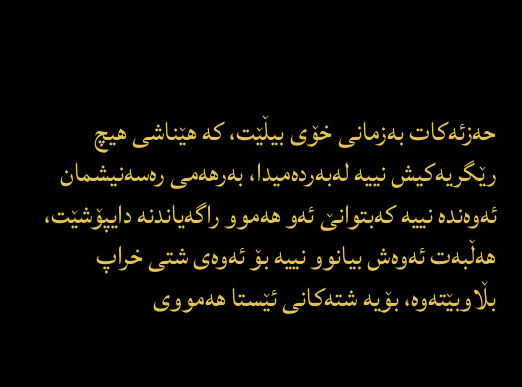حه‌زئه‌كات به‌زمانی‌ خۆی‌ بیڵێت، كه‌ هێناشی‌ هیچ رێگریه‌كیش نییه‌ له‌به‌رده‌میدا، به‌رهه‌می‌ ره‌سه‌نیشمان ئه‌وه‌نده‌ نییه‌ كه‌بتوانێ‌ ئه‌و هه‌موو راگه‌یاندنه‌ دایپۆشێت، هه‌ڵبه‌ت ئه‌وه‌ش بیانوو نییه‌ بۆ ئه‌وه‌ی‌ شتی‌ خراپ بڵاوبێته‌وه‌، بۆیه‌ شته‌كانی‌ ئێستا هه‌مووی‌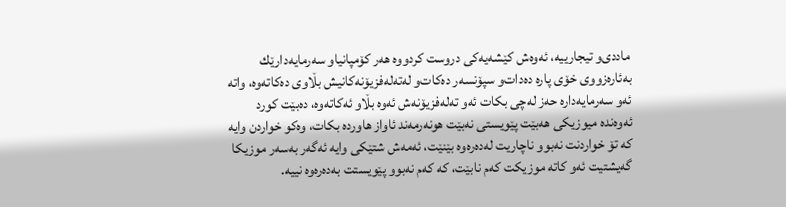ماددی‌‌و تیجارییه‌، ئه‌وه‌ش كێشه‌یه‌كی‌ دروست كردووه‌ هه‌ر كۆمپانیاو سه‌رمایه‌دارێك به‌ئاره‌زووی‌ خۆی‌ پاره‌ ده‌دات‌و سپۆنسه‌ر ده‌كات‌و له‌ته‌له‌فزیۆنه‌كانیش بڵاوی‌ ده‌كاته‌وه‌، واته‌ ئه‌و سه‌رمایه‌داره‌ حه‌ز له‌چی‌ بكات ئه‌و ته‌له‌فزیۆنه‌ش ئه‌وه‌ بڵاو ئه‌كاته‌وه‌، ده‌بێت كورد ئه‌وه‌نده‌ میوزیكی‌ هه‌بێت پێویستی‌ نه‌بێت هونه‌رمه‌ند ئاواز هاورده‌ بكات، وه‌كو خواردن وایه‌ كه‌ تۆ خواردنت نه‌بوو ناچاریت له‌ده‌ره‌وه‌ بێنێت، ئه‌مه‌ش شتێكی‌ وایه‌ ئه‌گه‌ر به‌سه‌ر موزیكا گه‌یشتیت ئه‌و كاته‌ موزیكت كه‌م نابێت، كه‌ كه‌م نه‌بوو پێویستت به‌ده‌ره‌وه‌ نییه‌.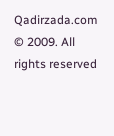Qadirzada.com © 2009. All rights reserved